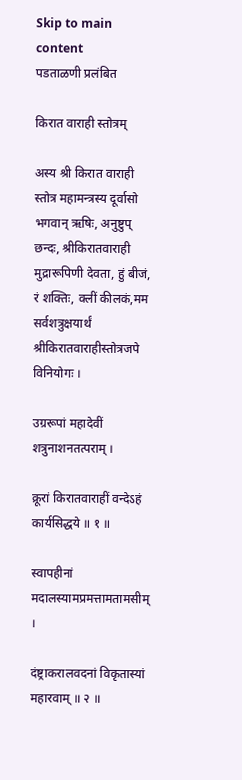Skip to main content
पडताळणी प्रलंबित

किरात वाराही स्तोत्रम्

अस्य श्री किरात वाराही स्तोत्र महामन्त्रस्य दूर्वासो भगवान् ऋषिः, अनुष्टुप् छन्दः, श्रीकिरातवाराही मुद्रारूपिणी देवता, हुं बीजं, रं शक्तिः, क्लीं कीलकं,मम सर्वशत्रुक्षयार्थं श्रीकिरातवाराहीस्तोत्रजपे विनियोगः ।

उग्ररूपां महादेवीं शत्रुनाशनतत्पराम् ।

क्रूरां किरातवाराहीं वन्देऽहं कार्यसिद्धये ॥ १ ॥

स्वापहीनां मदालस्यामप्रमत्तामतामसीम् ।

दंष्ट्राकरालवदनां विकृतास्यां महारवाम् ॥ २ ॥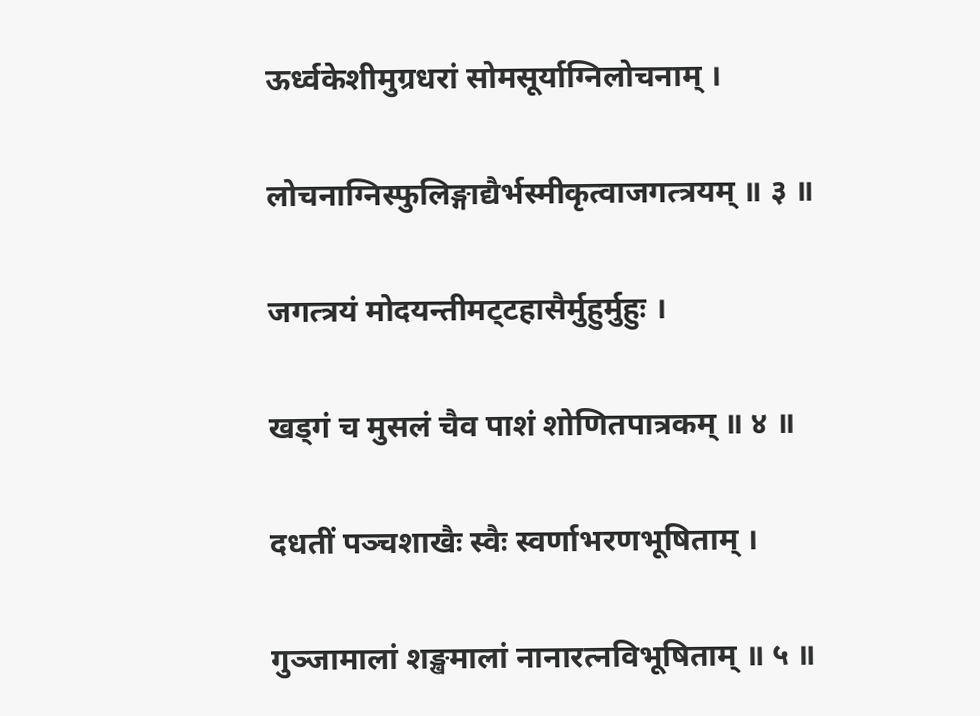ऊर्ध्वकेशीमुग्रधरां सोमसूर्याग्निलोचनाम् ।

लोचनाग्निस्फुलिङ्गाद्यैर्भस्मीकृत्वाजगत्त्रयम् ॥ ३ ॥

जगत्त्रयं मोदयन्तीमट्‍टहासैर्मुहुर्मुहुः ।

खड्गं च मुसलं चैव पाशं शोणितपात्रकम् ॥ ४ ॥

दधतीं पञ्चशाखैः स्वैः स्वर्णाभरणभूषिताम् ।

गुञ्जामालां शङ्खमालां नानारत्नविभूषिताम् ॥ ५ ॥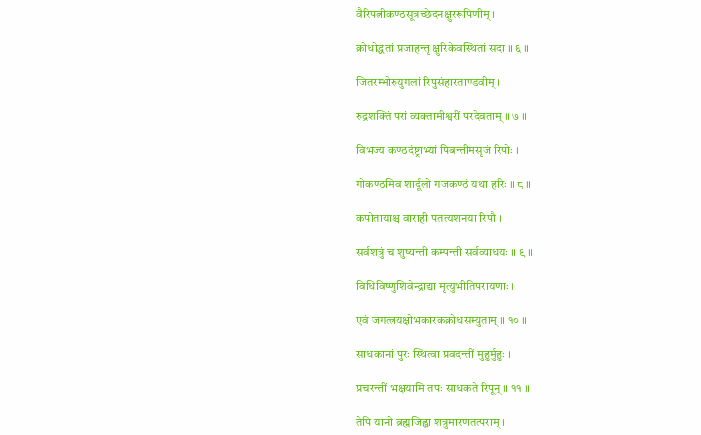वैरिपत्नीकण्ठसूत्रच्छेदनक्षुररूपिणीम् ।

क्रोधोद्धतां प्रजाहन्तृ क्षुरिकेवस्थितां सदा ॥ ६ ॥

जितरम्भोरुयुगलां रिपुसंहारताण्डवीम् ।

रुद्रशक्तिं परां व्यक्तामीश्वरीं परदेवताम् ॥ ७ ॥

विभज्य कण्ठदंष्ट्राभ्यां पिबन्तीमसृजं रिपोः ।

गोकण्ठमिव शार्दूलो गजकण्ठं यथा हरिः ॥ ८ ॥

कपोतायाश्च वाराही पतत्यशनया रिपौ ।

सर्वशत्रुं च शुष्यन्ती कम्पन्ती सर्वव्याधयः ॥ ९ ॥

विधिविष्णुशिवेन्द्राद्या मृत्युभीतिपरायणाः ।

एवं जगत्त्रयक्षोभकारकक्रोधसम्युताम् ॥ १० ॥

साधकानां पुरः स्थित्वा प्रवदन्तीं मुहुर्मुहुः ।

प्रचरन्तीं भक्षयामि तपः साधकते रिपून् ॥ ११ ॥

तेपि यानो ब्रह्मजिह्वा शत्रुमारणतत्पराम् ।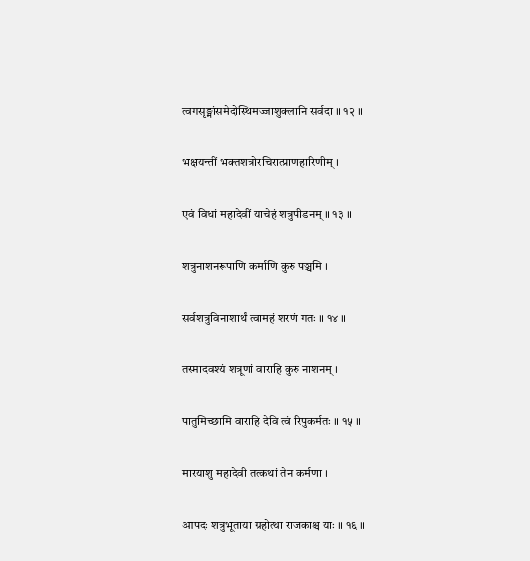त्वगसृङ्मांसमेदोस्थिमज्जाशुक्लानि सर्वदा ॥ १२ ॥

भक्षयन्तीं भक्तशत्रोरचिरात्प्राणहारिणीम् ।

एवं विधां महादेवीं याचेहं शत्रुपीडनम् ॥ १३ ॥

शत्रुनाशनरूपाणि कर्माणि कुरु पञ्चमि ।

सर्वशत्रुविनाशार्थं त्वामहं शरणं गतः ॥ १४ ॥

तस्मादवश्यं शत्रूणां वाराहि कुरु नाशनम् ।

पातुमिच्छामि वाराहि देवि त्वं रिपुकर्मतः ॥ १५ ॥

मारयाशु महादेवी तत्कथां तेन कर्मणा ।

आपदः शत्रुभूताया ग्रहोत्था राजकाश्च याः ॥ १६ ॥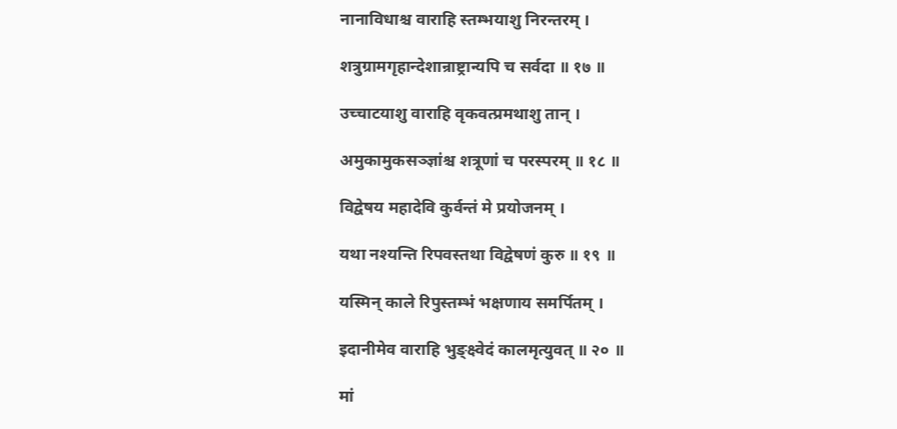नानाविधाश्च वाराहि स्तम्भयाशु निरन्तरम् ।

शत्रुग्रामगृहान्देशान्राष्ट्रान्यपि च सर्वदा ॥ १७ ॥

उच्चाटयाशु वाराहि वृकवत्प्रमथाशु तान् ।

अमुकामुकसञ्ज्ञांश्च शत्रूणां च परस्परम् ॥ १८ ॥

विद्वेषय महादेवि कुर्वन्तं मे प्रयोजनम् ।

यथा नश्यन्ति रिपवस्तथा विद्वेषणं कुरु ॥ १९ ॥

यस्मिन् काले रिपुस्तम्भं भक्षणाय समर्पितम् ।

इदानीमेव वाराहि भुङ्क्ष्वेदं कालमृत्युवत् ॥ २० ॥

मां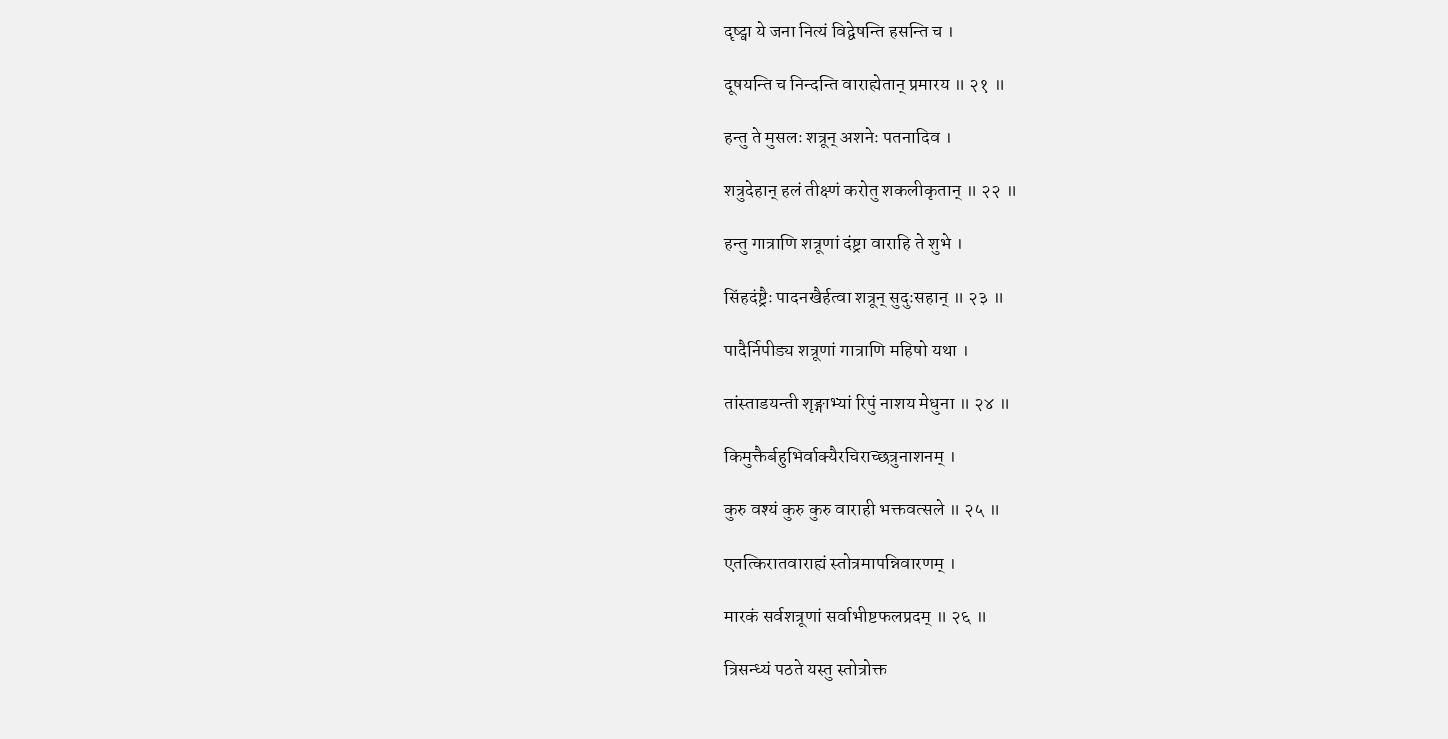दृष्ट्वा ये जना नित्यं विद्वेषन्ति हसन्ति च ।

दूषयन्ति च निन्दन्ति वाराह्येतान् प्रमारय ॥ २१ ॥

हन्तु ते मुसलः शत्रून् अशनेः पतनादिव ।

शत्रुदेहान् हलं तीक्ष्णं करोतु शकलीकृतान् ॥ २२ ॥

हन्तु गात्राणि शत्रूणां दंष्ट्रा वाराहि ते शुभे ।

सिंहदंष्ट्रैः पादनखैर्हत्वा शत्रून् सुदुःसहान् ॥ २३ ॥

पादैर्निपीड्य शत्रूणां गात्राणि महिषो यथा ।

तांस्ताडयन्ती शृङ्गाभ्यां रिपुं नाशय मेधुना ॥ २४ ॥

किमुक्तैर्बहुभिर्वाक्यैरचिराच्छत्रुनाशनम् ।

कुरु वश्यं कुरु कुरु वाराही भक्तवत्सले ॥ २५ ॥

एतत्किरातवाराह्यं स्तोत्रमापन्निवारणम् ।

मारकं सर्वशत्रूणां सर्वाभीष्टफलप्रदम् ॥ २६ ॥

त्रिसन्ध्यं पठते यस्तु स्तोत्रोक्त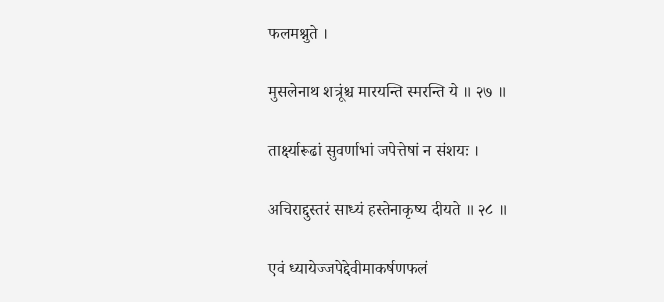फलमश्नुते ।

मुसलेनाथ शत्रूंश्च मारयन्ति स्मरन्ति ये ॥ २७ ॥

तार्क्ष्यारूढां सुवर्णाभां जपेत्तेषां न संशयः ।

अचिराद्दुस्तरं साध्यं हस्तेनाकृष्य दीयते ॥ २८ ॥

एवं ध्यायेज्जपेद्देवीमाकर्षणफलं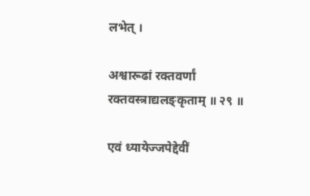लभेत् ।

अश्वारूढां रक्तवर्णां रक्तवस्त्राद्यलङ्कृताम् ॥ २९ ॥

एवं ध्यायेज्जपेद्देवीं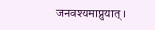जनवश्यमाप्नुयात् ।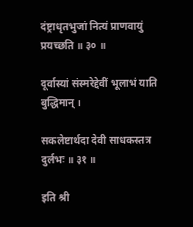दंष्ट्राधृतभुजां नित्यं प्राणवायुं प्रयच्छति ॥ ३० ॥

दूर्वास्यां संस्मरेद्देवीं भूलाभं याति बुद्धिमान् ।

सकलेष्टार्थदा देवी साधकस्तत्र दुर्लभः ॥ ३१ ॥

इति श्री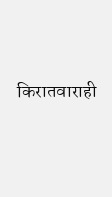किरातवाराही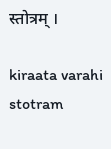स्तोत्रम् ।

kiraata varahi stotram